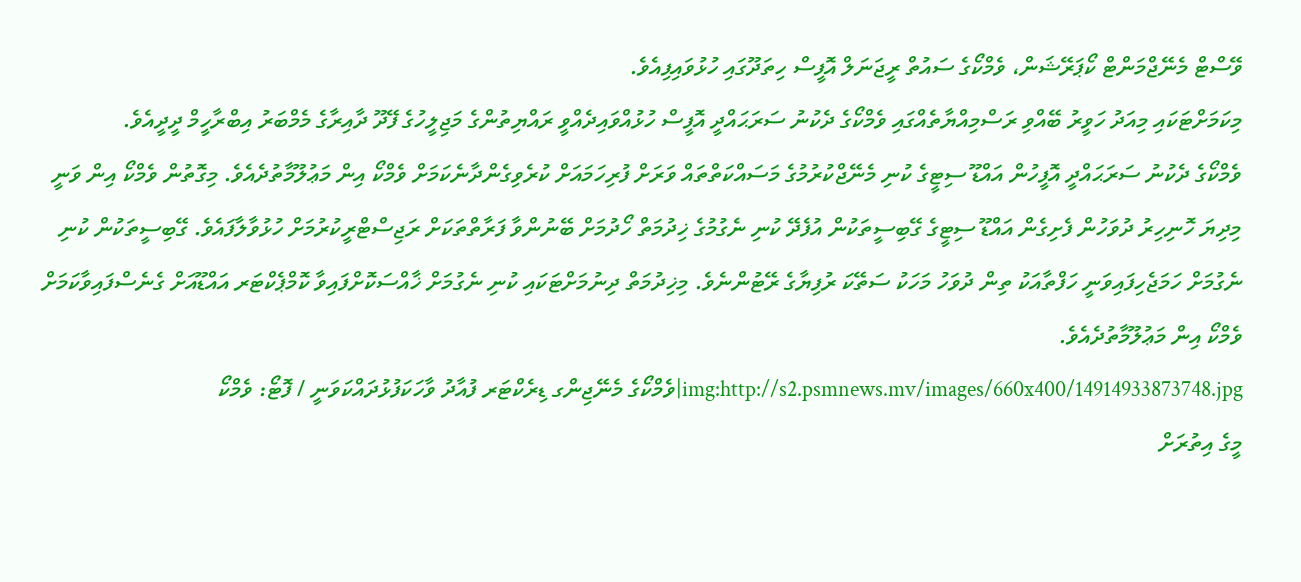ވޭސްޓް މެނޭޖްމަންޓް ކޯޕަރޭޝަން، ވެމްކޯގެ ސައުތް ރީޖަނަލް އޮފީސް ހިތަދޫގައި ހުޅުވައިފިއެވެ.
މިކަމަށްޓަކައި މިއަދު ހަވީރު ބޭއްވި ރަސްމިއްޔާތެއްގައި ވެމްކޯގެ ދެކުނު ސަރަޙައްދީ އޮފީސް ހުޅުއްވައިދެއްވީ ރައްޔިތުންގެ މަޖިލީހުގެ ފޭދޫ ދާއިރާގެ މެމްބަރު އިބްރާހީމް ދީދީއެވެ.
ވެމްކޯގެ ދެކުނު ސަރަޙައްދީ އޮފީހުން އައްޑޫ ސިޓީގެ ކުނި މެނޭޖްކުރުމުގެ މަސައްކަތްތައް ވަރަށް ފުރިހަމައަށް ކުރެވިގެންދާނެކަމަށް ވެމްކޯ އިން މަޢުލޫމާތުދެއެވެ. މިގޮތުން ވެމްކޯ އިން ވަނީ މިދިޔަ ހޮނިހިރު ދުވަހުން ފެށިގެން އައްޑޫ ސިޓީގެ ގޭބިސީތަކުން އުފެދޭ ކުނި ނެގުމުގެ ޚިދުމަތް ހޯދުމަށް ބޭނުންވާ ފަރާތްތަކަށް ރަޖިސްޓްރީކުރުމަށް ހުޅުވާލާފައެވެ. ގޭބިސީތަކުން ކުނި ނެގުމަށް ހަމަޖެހިފައިވަނީ ހަފްތާއަކު ތިން ދުވަހު މަހަކު ސަތޭކަ ރުފިޔާގެ ރޭޓުންނެވެ. މިޚިދުމަތް ދިނުމަށްޓަކައި ކުނި ނެގުމަށް ޚާއްސަކޮށްފައިވާ ކޮމްޕެކްޓަރ އައްޑޫއަށް ގެނެސްފައިވާކަމަށް ވެމްކޯ އިން މަޢުލޫމާތުދެއެވެ.
img:http://s2.psmnews.mv/images/660x400/14914933873748.jpg|ވެމްކޯގެ މެނޭޖިންގ ޑިރެކްޓަރ ފުއާދު ވާހަކަފުޅުދައްކަވަނީ / ފޮޓޯ: ވެމްކޯ
މީގެ އިތުރަށް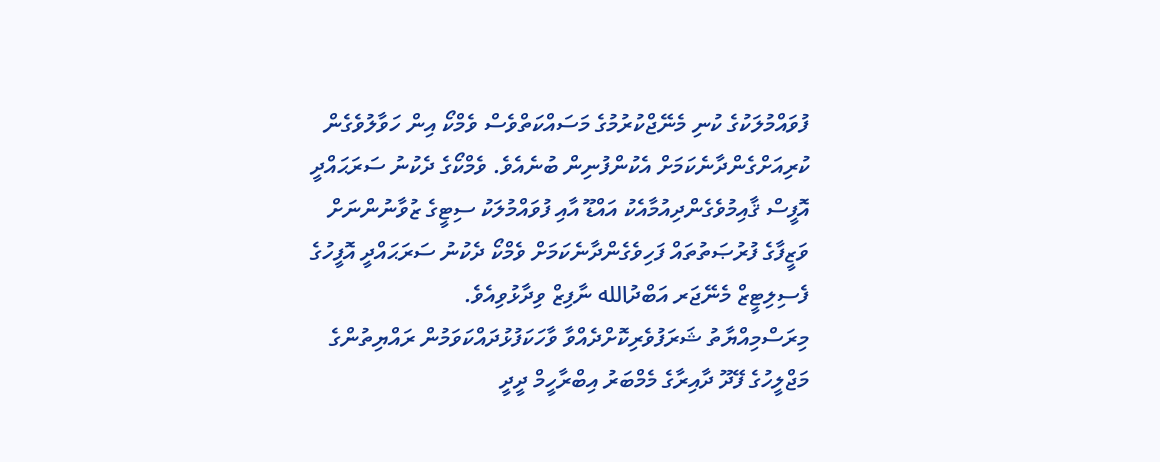ފުވައްމުލަކުގެ ކުނި މެނޭޖްކުރުމުގެ މަސައްކަތްވެސް ވެމްކޯ އިން ހަވާލުވެގެން ކުރިއަށްގެންދާނެކަމަށް އެކުންފުނިން ބުނެއެވެ. ވެމްކޯގެ ދެކުނު ސަރަޙައްދީ އޮފީސް ޤާއިމުވެގެންދިއުމާއެކު އައްޑޫ އާއި ފުވައްމުލަކު ސިޓީގެ ޒުވާނުންނަށް ވަޒީފާގެ ފުރުޞަތުތައް ފަހިވެގެންދާނެކަމަށް ވެމްކޯ ދެކުނު ސަރަޙައްދީ އޮފީހުގެ ފެސިލިޓީޒް މެނޭޖަރ އަބްދުالله ނާފިޒް ވިދާޅުވިއެވެ.
މިރަސްމިއްޔާތު ޝަރަފުވެރިކޮށްދެއްވާ ވާހަކަފުޅުދައްކަވަމުން ރައްޔިތުންގެ މަޖްލީހުގެ ފޭދޫ ދާއިރާގެ މެމްބަރު އިބްރާހީމް ދީދީ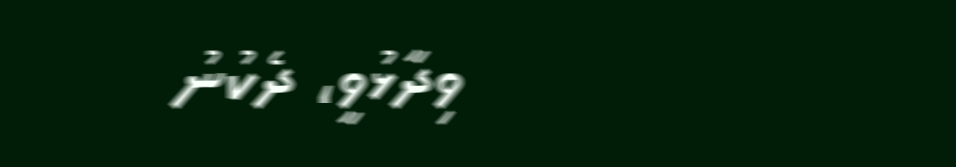ވިދާޅުވީ، ދެކުނު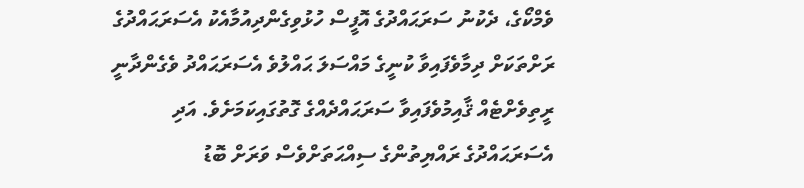ވެމްކޯގެ، ދެކުނު ސަރަޙައްދުގެ އޮފީސް ހުޅުވިގެންދިއުމާއެކު އެސަރަޙައްދުގެ ރަށްތަކަށް ދިމާވެފައިވާ ކުނީގެ މައްސަލަ ޙައްލުވެ އެސަރަޙައްދު ވެގެންދާނީ ރީތިވެށްޓެއް ޤާއިމުވެފައިވާ ސަރަޙައްދެއްގެ ގޮތުގައިކަމަށެވެ. އަދި އެސަރަޙައްދުގެ ރައްޔިތުންގެ ސިއްޙަތަށްވެސް ވަރަށް ބޮޑު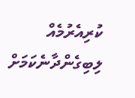ކުރިއެރުމެއް ލިބިގެންދާނެކަމަށް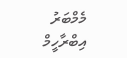މެމްބަރު އިބްރާހީމް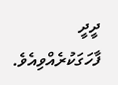ދީދީ ފާހަގަކުރެއްވިއެވެ.